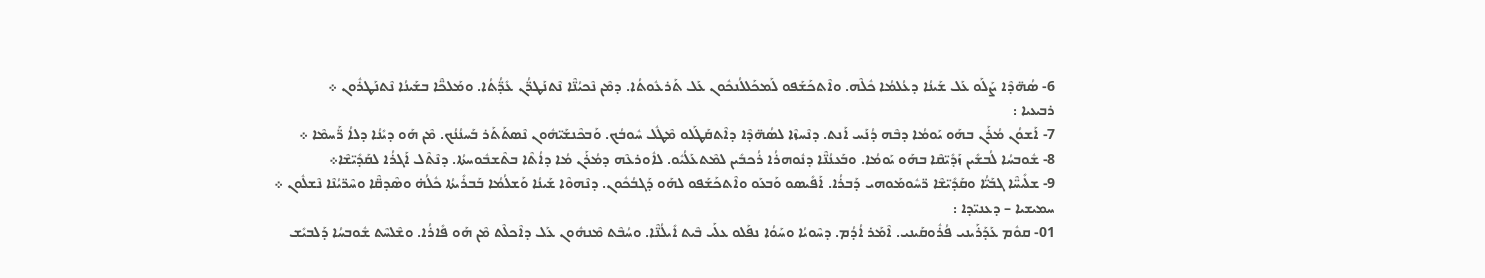6- ܣܳܗ̈ܕܶܐ ܨܰܠܰܘ ܥܰܠ ܫܰܝܢܳܐ ܕܥܳܠܡܳܐ ܟܽܠܶܗ. ܘܐܶܬܟܰܫܰܦܘ ܠܰܡܟܰܠܠܳܢܟܽܘܢ ܥܰܠ ܬܰܪܥܽܘܬܳܐ. ܕܡܶܢ ܢܶܟܝܳܢ̈ܶܐ ܢܶܬܢܰܛܪ̈ܳܢ ܥܺܕ̈ܳܬܳܐ. ܘܡܰܠܟ̈ܶܐ ܒܫܰܝܢܳܐ ܢܶܬܢܰܛܪܽܘܢ ܀
ܪܒܝܥܝܐ :
7- ܐܰܫܘܳܢ ܡܳܪܰܢ ܒܗܰܘ ܝܰܘܡܳܐ ܕܒܶܗ ܕܳܢܰܚ ܐܰܢܬ. ܕܢܶܚܙܶܐ ܠܣܳܗ̈ܕܶܐ ܕܐܶܬܩܰܛܰܠܘ ܡܶܛܽܠ ܚܽܘܒܳܟ. ܘܰܒܟܶܢܫܰܝ̈ܗܽܘܢ ܢܶܣܬܰܬܰܪ ܒܰܚܢܳܢܳܟ. ܡܶܢ ܗܰܘ ܕܝܺܢܳܐ ܕܠܐܳ ܪ̈ܰܚܡܶܐ ܀
8- ܫܽܘܒܚܳܐ ܠܳܒܫܺܝܢ ܙܰܕܺܝ̈ܩܶܐ ܒܗܰܘ ܝܰܘܡܳܐ. ܘܒܰܥܢܳܢ̈ܶܐ ܕܢܽܘܗܪܳܐ ܪܳܟܒܺܝܢ ܠܡܶܬܥܰܠܳܝܽܘ. ܠܐܽܘܪܥܶܗ ܕܡܳܪܰܢ ܡܳܐ ܕܐܳܬܶܐ ܒܬܶܫܒܽܘܚܬܳܐ. ܕܢܶܬܶܠ ܐܰܓܪܳܐ ܠܩܰܕܺܝ̈ܫܶܐ܀
9- ܫܠܺܝܚ̈ܶܐ ܓܒܰܝ̈ܳܐ ܘܩܰܕܺܝ̈ܫܶܐ ܪ̈ܚܽܘܡܰܘܗܝ ܕܰܒܪܳܐ. ܐܰܦܺܝܣܘ ܘܰܒܥܰܘ ܘܐܶܬܟܰܫܰܦܘ ܠܗܰܘ ܕܰܓܒܳܟܽܘܢ. ܕܢܶܗܘܶܐ ܫܰܝܢܳܐ ܘܰܫܠܳܡܳܐ ܒܰܒܪܺܝܬܳܐ ܟܽܠܳܗ̇ ܘܣܶܕܩ̈ܶܐ ܘܚܶܪ̈ܝܳܢܶܐ ܢܶܫܠܽܘܢ ܀
ܚܡܝܫܝܐ – ܕܥܢܝ̈ܕܐ :
01- ܩܘܽܡ ܥܰܕܰܪܰܝܢܝ ܦܳܪܽܘܩܰܝܢܝ. ܐܶܡܰܪ ܐܳܕܳܡ. ܕܚܶܘܝܳܐ ܘܚܰܘܳܐ ܢܦܰܠܘ ܥܠܰܝ ܒܶܝܬ ܐܺܝܠܳܢ̈ܶܐ. ܘܚܳܒܶܬ ܡܶܢܗܽܘܢ ܥܰܠ ܕܐܶܟܠܶܬ ܡܶܢ ܗܰܘ ܦܺܐܪܳܐ. ܘܫܶܠܚܶܬ ܫܽܘܒܚܳܐ ܕܰܠܒܝܺܫ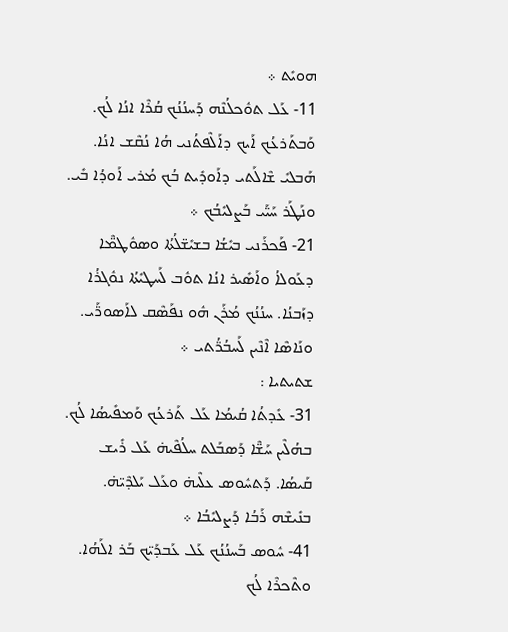ܗܘܝܺܬ ܀
11- ܥܰܠ ܬܘܽܟܠܳܢܶܗ ܕܰܚܢܳܢܳܟ ܩܳܪܶܐ ܐܢܳܐ ܠܳܟ. ܘܰܒܬܰܪܥܳܟ ܐܰܝܟ ܕܐܰܠܶܦܬܳܢܝ ܗܳܐ ܢܳܩܶܫ ܐܢܳܐ. ܗܰܒܠܝܺ ܫܶܐܠܰܬܝ ܕܐܰܘܕܺܝܬ ܒܳܟ ܡܳܪܝ ܐܰܘܕܳܐ ܒܺܝ. ܘܢܰܛܰܪ ܚܰܝ̈ܰܝ ܒܰܨܠܝܺܒܳܟ ܀
21- ܦܰܟܪܰܢܝ ܒܝܺܫܳܐ ܒܫܝܺܫ̈ܠܳܬܳܐ ܘܣܘܽܛܡ̈ܶܐ ܕܥܰܘܠܐܳ ܘܐܰܣܺܝܪ ܐܢܳܐ ܬܘܽܒ ܠܰܚܛܝܺܬܳܐ ܢܘܽܓܪܳܐ ܕܙܰܒܢܳܐ. ܚܢܳܢܳܟ ܡܳܪܰܢ ܗܽܘ ܢܦܰܣܶܩ ܠܐܰܣܘܪ̈ܰܝ. ܘܢܰܐܣܶܐ ܐܶܢܶܝܢ ܠܰܚܒܳܪ̈ܳܬܝ ܀
ܫܬܝܬܝܐ :
31- ܥܺܕܬܳܐ ܩܳܝܡܳܐ ܥܰܠ ܬܰܪܥܳܟ ܘܰܡܦܺܝܣܳܐ ܠܳܟ. ܒܗܳܠܶܝܢ ܚܰܫ̈ܶܐ ܕܰܣܒܰܠܬ ܚܠܳܦܶܝܗ̇ ܥܰܠ ܪܺܝܫ ܩܰܝܣܳܐ. ܕܰܬܚܽܘܣ ܥܠܶܝܗ̇ ܘܥܰܠ ܝܰܠܕܶܝ̈ܗ̇. ܒܢܺܝܫܶܗ ܪܰܒܳܐ ܕܰܨܠܝܺܒܳܐ ܀
41- ܚܽܘܣ ܒܰܚܢܳܢܳܟ ܥܰܠ ܥܰܒܕܰܝ̈ܟ ܒܰܪ ܐܠܰܗܳܐ. ܘܬܶܟܪܶܐ ܠܳܟ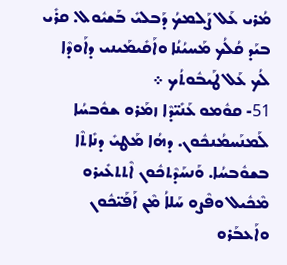ܡܳܪܝ ܥܰܠ ܨܰܠܡܟܳ ܕܰܒܠܝܺ ܒܰܫܝܽܘܠ. ܩܪܺܝ ܒܝܰܕ ܩܳܠܳܟ ܡܰܚܝܳܢܳܐ ܘܐܰܩܺܝܡܰܝܢܝ ܕܐܰܘܕܶܐ ܠܳܟ ܥܰܠ ܛܰܝܒܽܘܬܳܟ ܀
51- ܩܘܽܡܘ ܥܰܢܺܝ̈ܕܶܐ ܙܡܰܪܘ ܫܘܽܒܚܳܐ ܠܰܡܢܰܚܡܳܢܟܽܘܢ. ܕܗܳܐ ܡܰܛܝܺ ܕܢܺܐܬܶܐ ܒܫܘܽܒܚܳܐ. ܘܰܢܚܰܕܶܬܟܽܘܢ ܐܶܬܬܥܺܝܪܘ ܡܶܟܽܝܠ ܘܦܶܨܘ ܚܰܠܐܳ ܡܶܢ ܐܰܦܰܝ̈ܟܽܘܢ ܘܐܰܥܒܰܪܘ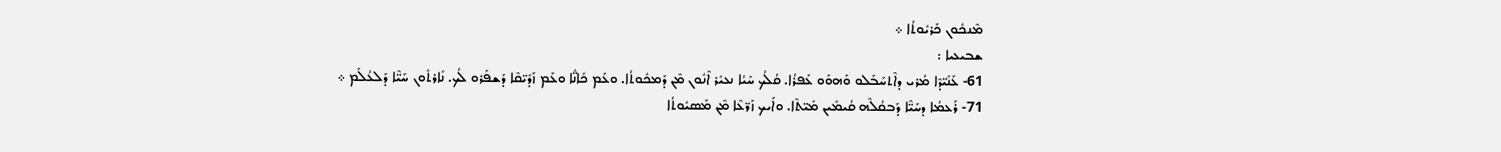ܡܶܢܟܽܘܢ ܟܰܪܝܽܘܬܳܐ ܀
ܫܒܝܥܝܐ :
61- ܥܰܢܺܝ̈ܕܶܐ ܡܳܪܝ ܕܐܶܬܚܰܒܰܠܘ ܘܰܗܘܰܘ ܥܰܦܪܳܐ. ܩܳܠܳܟ ܚܰܝܳܐ ܢܥܝܺܪ ܐܶܢܽܘܢ ܡܶܢ ܕܰܡܟܽܘܬܳܐ. ܘܥܰܡ ܟܺܐܢ̈ܽܐ ܘܥܰܡ ܙܰܕܺܝ̈ܩܶܐ ܕܰܫܦܰܪܘ ܠܳܟ. ܢܺܐܪܬܽܘܢ ܚܰܝ̈ܶܐ ܕܰܠܥܳܠܰܡ ܀
71- ܪܰܥܡܳܐ ܕܚܰܝ̈ܶܐ ܕܰܒܩܳܠܶܗ ܩܳܝܡܺܝܢ ܡܺܝ̈ܬܶܐ. ܘܐܰܝܟ ܙܰܪ̈ܥܶܐ ܡܶܢ ܡܰܣܝܽܘܬܳܐ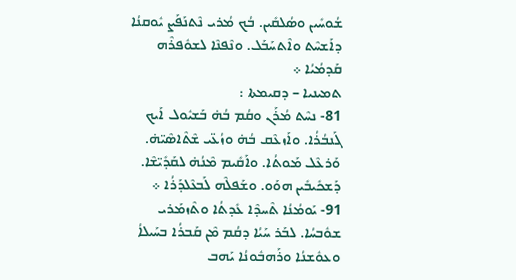ܫܳܘܚܺܝܢ ܘܣܳܠܩܺܝܢ. ܒܳܟ ܡܳܪܝ ܢܶܬܢܰܦܰܨ ܝܽܘܩܢܳܐ ܕܐܰܫܚܶܬ ܘܐܶܬܚܰܒܰܠ. ܘܢܶܦܢܶܐ ܠܫܘܽܦܪܶܗ ܩܰܕܡܳܝܳܐ ܀
ܬܡܝܢܝܐ – ܕܩܝܡܬܐ :
81- ܢܚܶܬ ܡܳܪܰܢ ܘܩܳܡ ܒܳܗ̇ ܒܰܫܝܽܘܠ ܐܰܝܟ ܓܰܢܒܳܪܳܐ. ܘܐܰܙܥܶܩ ܒܳܗ̇ ܘܙܳܥ̈ܝ ܫܶܬܶܐܣܶܝ̈ܗ̇. ܘܰܪܥܶܠ ܡܰܘܬܳܐ. ܘܐܰܩܺܝܡ ܡܶܢܳܗ̇ ܠܩܰܕܺܝ̈ܫܶܐ. ܕܰܫܟܺܝܒܺܝܢ ܗܘܰܘ. ܘܫܰܦܠܶܗ ܠܰܒܥܶܠܕܰܪܳܐ ܀
91- ܝܰܘܡܳܢܳܐ ܬܶܚܕܶܐ ܥܺܕܬܳܐ ܘܬܶܙܡܰܪܝ ܫܘܽܒܚܳܐ. ܠܒܰܪ ܚܰܝܳܐ ܕܩܳܡ ܡܶܢ ܩܰܒܪܳܐ ܒܚܰܝܠܐܳ ܘܥܘܽܫܢܳܐ ܘܪܰܗܒܽܘܢܳܐ ܝܰܗܒ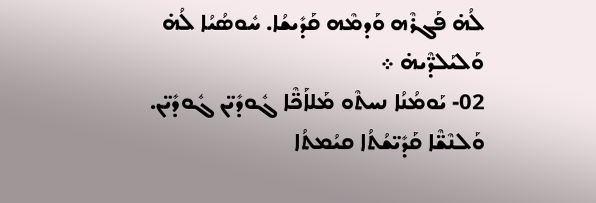ܠܳܗ̇ ܦܰܓܪܶܗ ܘܰܕܡܶܗ ܩܰܕܺܝܫܳܐ. ܚܽܘܣܳܝܳܐ ܠܳܗ̇ ܘܰܠܝܰܠܕ̈ܶܝܗ̇ ܀
02- ܝܰܘܡܳܢܳܐ ܢܚܬܶܘ ܡܰܠܐܰܟ̈ܶܐ ܓܽܘܕܺܝ̈ܢ ܓܽܘܕܺܝ̈ܢ. ܘܰܠܢܶܫ̈ܶܐ ܩܰܕܺܝ̈ܫܳܬܳܐ ܩܝܳܡܬܳܐ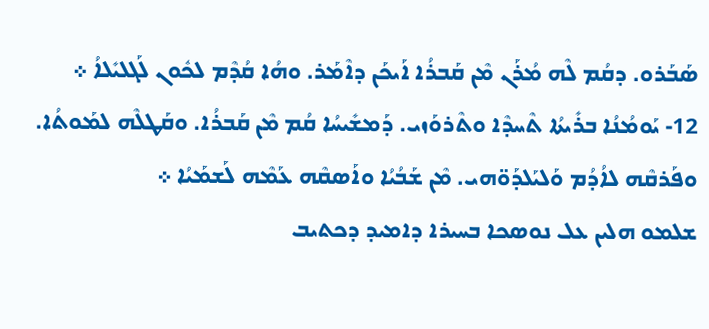ܣܰܒܰܪܘ. ܕܩܳܡ ܠܶܗ ܡܳܪܰܢ ܡܶܢ ܩܰܒܪܳܐ ܐܰܝܟܰܢ ܕܐܶܡܰܪ. ܘܗܳܐ ܩܳܕܶܡ ܠܟܽܘܢ ܠܰܓܠܝܺܠܐܳ ܀
12- ܝܰܘܡܳܢܳܐ ܒܪܺܝܬܳܐ ܬܶܚܕܶܐ ܘܬܶܪܘܰܙܝ. ܕܰܡܫܺܝܚܳܐ ܩܳܡ ܡܶܢ ܩܰܒܪܳܐ. ܘܩܰܛܠܶܗ ܠܡܰܘܬܳܐ. ܘܦܰܪܩܶܗ ܠܐܳܕܳܡ ܘܰܠܝܰܠܕܰܘ̈ܗܝ. ܡܶܢ ܫܰܒܳܝܳܐ ܘܐܰܣܩܶܗ ܥܰܡܶܗ ܠܰܫܡܰܝܳܐ ܀
ܫܠܡܘ ܗܠܝܢ ܥܠ ܢܘܣܟܐ ܒܚܝܪܐ ܕܐܡܝܕ ܕܟܬܝܒ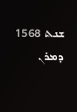ܫܢܬ 1568 ܕܡܪܢ